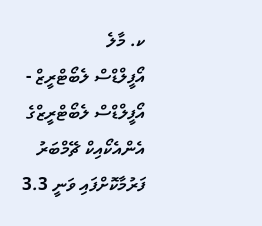ކ. މާލެ
އޯފީލްޑްސް ލެބޯޓްރީޒް - އޯފީލްޑްސް ލެބޯޓްރީޒްގެ އެންއެކޯއިކް ޗޭމްބަރު ފަރުމާކޮށްފައި ވަނީ 3.3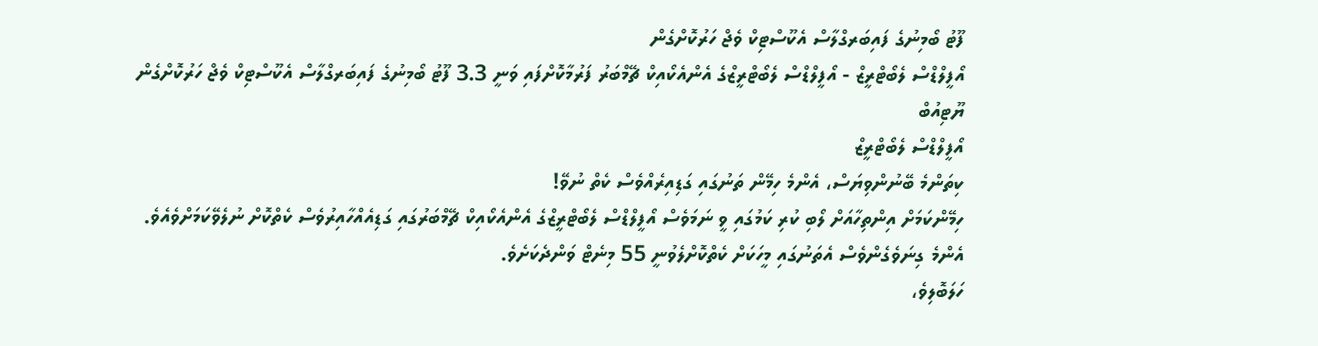ފޫޓު ބޯމިނުގެ ފައިބަރގްލާސް އެކޫސްޓިކް ވެޖް ހަރުކޮށްގެން
އޯފީލްޑްސް ލެބޯޓްރީޒް - އޯފީލްޑްސް ލެބޯޓްރީޒްގެ އެންއެކޯއިކް ޗޭމްބަރު ފަރުމާކޮށްފައި ވަނީ 3.3 ފޫޓު ބޯމިނުގެ ފައިބަރގްލާސް އެކޫސްޓިކް ވެޖް ހަރުކޮށްގެން
ޔޫޓިއުބް
އޯފީލްޑްސް ލެބޯޓްރީޒް
ކިތަންމެ ބޭނުންވިޔަސް، އެންމެ ހިމޭން ތަނުގައި ގަޑިއިރެއްވެސް ކެތް ނުވޭ!
ހިމޭންކަމަށް އިންތިހާއަށް ލޯބި ކުރި ކަމުގައި ވީ ނަމަވެސް އޯފީލްޑްސް ލެބޯޓްރީޒްގެ އެންއެކޯއިކް ޗޭމްބަރުގައި ގަޑިއެއްހާއިރުވެސް ކެތްކޮށް ނުލެވޭކަމަށްވެއެވެ. އެންމެ ގިނަވެގެންވެސް އެތަނުގައި މީހަކަށް ކެތްކޮށްލެވުނީ 55 މިނެޓް ވަންދެކަށެވެ.
ހަލަބޮލިވެ،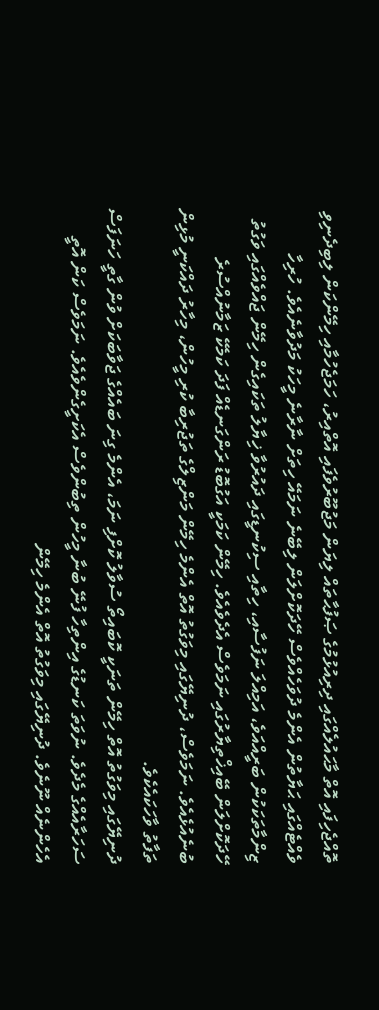ތޮއްޖެހިފައި އޮތް މާޙައުލެއްގައި ދިރިއުޅުމުގެ ޞަފުޙާތައް ލިޔަން މަޖުބޫރުވެފައި އޮތްއިރު، ހަމަޖެހުމާއި ހިމޭންކަން ލިބިދެނިވި ވެއްޓެއްގައި ޙަޔާތުން އެންމެ ދުވަހެއްވެސް ހޭދަކޮށްލަން ލިބޭނެ ނަމައޭ ހިތަށް ނާރާނެ މީހަކު މަދުވާނެއެވެ. ހުރިހާ ޒިންމާތަކަކުން ބަރީއްއަވެ، އަމިއްލަ ނަފުސާއި، ހިތާއި ސިކުނޑީގައި ދައުރުވާ ޚިޔާލު ތަކައިގެން ހިމޭން ޖައްވެއްގައި ވަގުތު ހޭދަކޮށްލަން ބޭއިޚްތިޔާރުގައި ނަމަވެސް އެދެވެއެވެ. ހިމޭން ކަމަކީ އަގުބޮޑު ރަންގަނޑެއް ފަދަ ކަމެކޭ ޒަމާނުއްސުރެ ބުނެއުޅެއެވެ. ނަމަވެސް، ދުނިޔޭގައި މިވަގުތު އޮތް އެންމެ ހިމޭން މަންޒިލްގެ ތަޖުރިބާ ކުރި މީހުން، މިހާރު ދައްކަނީ މުޅިން ތަފާތު ވާހަކައެކެވެ.
ދުނިޔޭގައި މިވަގުތު އޮތް ހިމޭން ތަނަކީ ކޮބައިތޯ ސުވާލު ކޮށްފި ނަމަ، އެންމެ ގިނަ ބައެއްގެ ޖަވާބަކަށް ވުން ގާތީ ހަނަފަސް ސަހަރާއެއްގެ މެދެވެ. ނުވަތަ ކަނޑުގެ އިންތިހާ ފުނޭ ބުނާ މީހުން ތިބުންވެސް އެކަށީގެންވެއެވެ. ނަމަވެސް ކަން އޮތީ އެހެންނެއް ނޫނެވެ. ދުނިޔޭގައި މިވަގުތު އޮތް އެންމެ ހިމޭން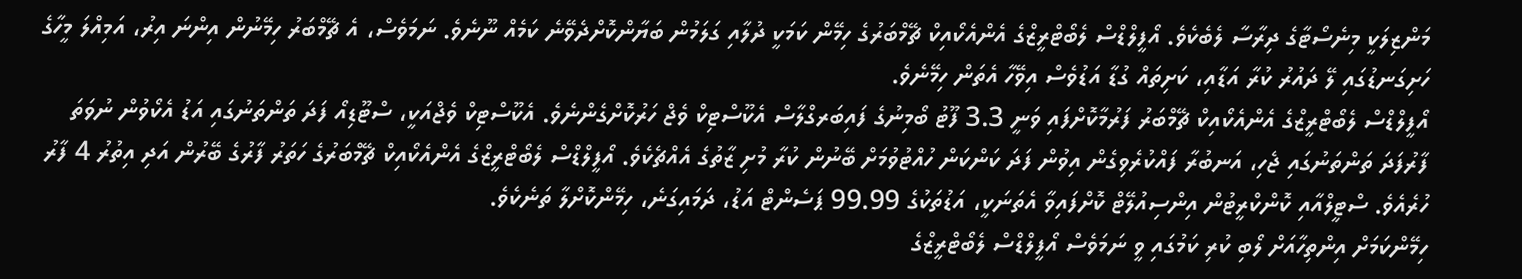މަންޒިލަކީ މިނެސޯޓާގެ ދިރާސާ ލެބެކެވެ. އޯފީލްޑްސް ލެބޯޓްރީޒްގެ އެންއެކޯއިކް ޗޭމްބަރުގެ ހިމޭން ކަމަކީ ދުލާއި ގަލަމުން ބަޔާންކޮށްދެވޭނެ ކަމެއް ނޫނެވެ. ނަމަވެސް، އެ ޗޭމްބަރު ހިމޭނުން އިންނަ އިރު، އަމިއްލަ މީހާގެ ހަށިގަނޑުގައި ލޭ ދައުރު ކުރާ އަޑާއި، ކަށިތައް ގުޑާ އަޑުވެސް އިވޭހާ އެތަން ހިމޭނެވެ.
އޯފީލްޑްސް ލެބޯޓްރީޒްގެ އެންއެކޯއިކް ޗޭމްބަރު ފަރުމާކޮށްފައި ވަނީ 3.3 ފޫޓު ބޯމިނުގެ ފައިބަރގްލާސް އެކޫސްޓިކް ވެޖް ހަރުކޮށްގެންނެވެ. އެކޫސްޓިކް ވެޖްއަކީ، ސްޓޫޑިއޯ ފަދަ ތަންތަނުގައި އަޑު އެކޯވުން ނުވަތަ ފާރުފަދަ ތަންތަނުގައި ޖެހި، އަނބުރާ ފައްކުރެވިގެން އިވުން ފަދަ ކަންކަން ހުއްޓުވުމަށް ބޭނުން ކުރާ މުށި ޒާތުގެ އެއްޗެކެވެ. އޯފީލްޑްސް ލެބޯޓްރީޒްގެ އެންއެކޯއިކް ޗޭމްބަރުގެ ހަތަރު ފާރުގެ ބޭރުން އަދި އިތުރު 4 ފާރު ހުރެއެވެ. ސްޓީލްއާއި ކޮންކްރީޓުން އިންސިއުލޭޓް ކޮށްފައިވާ އެތަނަކީ، އަޑުތަކުގެ 99.99 ޕަސެންޓް އަޑު، ދަމައިގަނެ، ހިމޭންކޮށްލާ ތަނެކެވެ.
ހިމޭންކަމަށް އިންތިހާއަށް ލޯބި ކުރި ކަމުގައި ވީ ނަމަވެސް އޯފީލްޑްސް ލެބޯޓްރީޒްގެ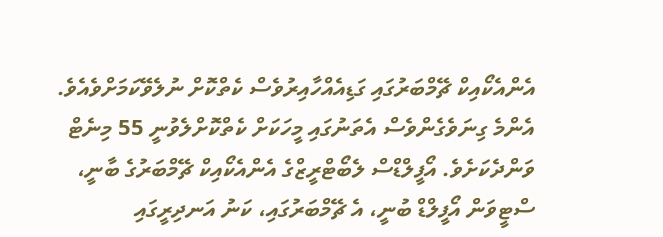އެންއެކޯއިކް ޗޭމްބަރުގައި ގަޑިއެއްހާއިރުވެސް ކެތްކޮށް ނުލެވޭކަމަށްވެއެވެ. އެންމެ ގިނަވެގެންވެސް އެތަނުގައި މީހަކަށް ކެތްކޮށްލެވުނީ 55 މިނެޓް ވަންދެކަށެވެ. އޯފީލްޑްސް ލެބޯޓްރީޒްގެ އެންއެކޯއިކް ޗޭމްބަރުގެ ބާނީ، ސްޓީވަން އޯފީލްޑް ބުނީ، އެ ޗޭމްބަރުގައި، ކަނު އަނދިރީގައި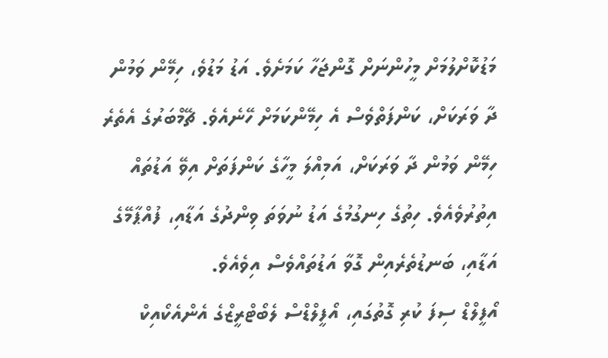މަޑުކޮށްލުމަށް މީހުންނަށް ގޮންޖަހާ ކަމަށެވެ. އަޑު މަޑުވެ، ހިމޭން ވަމުން ދާ ވަރަކަށް، ކަންފަތްވެސް އެ ހިމޭންކަމަށް ހޭނެއެވެ. ޗޭމްބަރުގެ އެތެރެ ހިމޭން ވަމުން ދާ ވަރަކަށް، އަމިއްލަ މީހާގެ ކަންފަތަށް އިވޭ އަޑުތައް އިތުރުވެއެވެ. ހިތުގެ ހިނގުމުގެ އަޑު ނުވަތަ ވިންދުގެ އަޑާއި، ފުއްޕާމޭގެ އަޑާއި، ބަނޑުތެރެއިން ގޮވާ އަޑުތައްވެސް އިވެއެވެ.
އޯފީލްޑް ސިފަ ކުރި ގޮތުގައި، އޯފީލްޑްސް ލެބޯޓްރީޒްގެ އެންއެކޯއިކް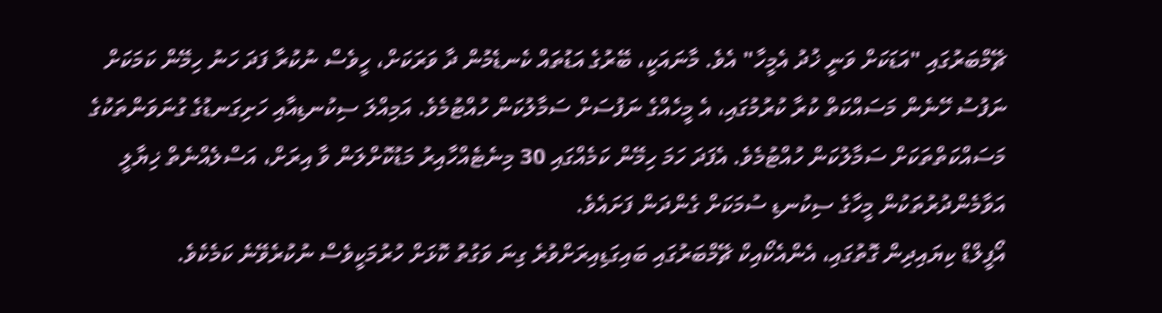ޗޭމްބަރުގައި "އަޑަކަށް ވަނީ ޚުދު އެމީހާ" އެވެ. މާނައަކީ، ބޭރުގެ އަޑުތައް ކެނޑެމުން ދާ ވަރަކަށް، ހީވެސް ނުކުރާ ފަދަ ހަނު ހިމޭން ކަމަކަށް ނަފުސު ހޭނެން މަސައްކަތް ކުރާ ކުރުމުގައި، އެ މީހެއްގެ ނަފުސަށް ސަމާލުކަން ހުއްޓުމެވެ. އަމިއްލަ ސިކުނޑިއާއި ހަށިގަނޑުގެ ގުނަވަންތަކުގެ މަސައްކަތްތަކަށް ސަމާލުކަން ހުއްޓުމެވެ. އެފަދަ ހަމަ ހިމޭން ކަމެއްގައި 30 މިނެޓެއްހާއިރު މަޑުކޮށްލަން ވާ އިރަށް، އަސްލެއްނެތް ޚިޔާލީ އަވާމެންދުރުތަކުން މީހާގެ ސިކުނޑި ސުމަކަށް ގެންދަން ފަށައެވެ.
އޯފީލްޑް ކިޔައިދިން ގޮތުގައި، އެންއެކޯއިކް ޗޭމްބަރުގައި ބައިގަޑިއިރަށްވުރެ ގިނަ ވަގުތު ކޮޅަށް ހުރުމަކީވެސް ނުކުރެވޭނެ ކަމެކެވެ.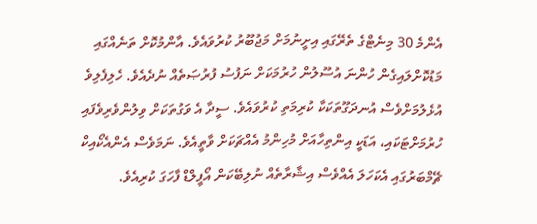އެންމެ 30 މިނެޓްގެ ތެރޭގައި އިށީނުމަށް މަޖުބޫރު ކުރުވައެވެ. އާންމުކޮށް ތަނެއްގައި މަޑުކޮށްލައިގެން ހުންނަ އުސޫލުން ހުރުމަކަށް ނަފުސު ފުރުޞަތެއް ނުދެއެވެ. ހެލިފެލިވެ އުޅެލުމަށްވެސް އުނދަގޫތަކަކާ ކުރިމަތި ކުރުވައެވެ. ސީދާ އެ ވަގުތަކަށް ވިލުންވެރިވެފައި ހުރުމަށްޓަކައި، އަޑަކީ އިންތިހާއަށް މުހިންމު އެއްޗަކަށް ވާތީއެވެ. ނަމަވެސް އެންއެކޯއިކް ޗޭމްބަރުގައި އެކަހަލަ އެއްވެސް އިޝާރާތެއް ނުލިބޭކަން އޯފީލްޑް ފާހަގަ ކުރިއެވެ.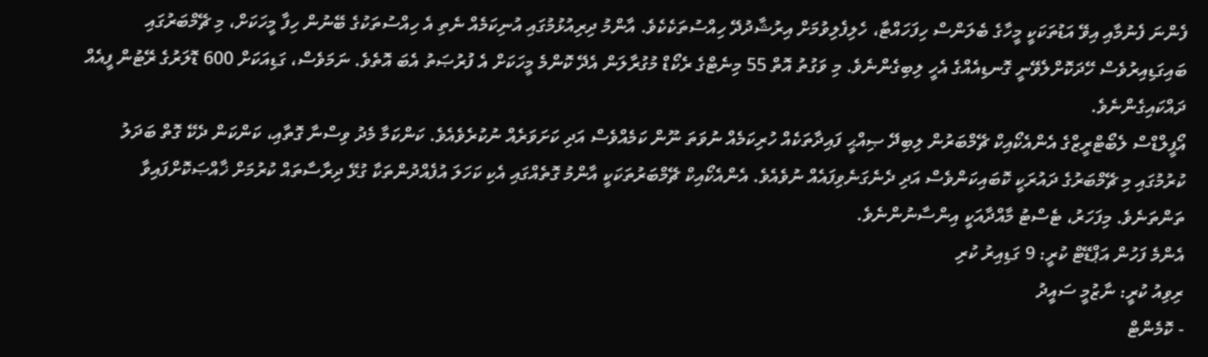ފެންނަ ފެނުމާއި އިވޭ އަޑުތަކަކީ މީހާގެ ބެލަންސް ހިފަހައްޓާ، ހެލިފެލިވުމަށް އިރުޝާދުދޭ ހިއްސުތަކެކެވެ. އާންމު ދިރިއުޅުމުގައި އުނިކަމެއް ނެތި އެ ހިއްސުތަކުގެ ބޭނުން ހިފާ މީހަކަށް، މި ޗޭމްބަރުގައި ބައިގަޑިއިރުވެސް ހޭދަކޮށްލެވޭނީ ގޮނޑިއެއްގެ އެހީ ލިބިގެންނެވެ. މި ވަގުތު އޮތް 55 މިނެޓްގެ ރެކޯޑް މުގުރާލަން އެދޭ ކޮންމެ މީހަކަށް އެ ފުރުޞަތު އެބަ އޮތެވެ. ނަމަވެސް، ގަޑިއަކަށް 600 ޑޮލަރުގެ ރޭޓުން ފީއެއް ދައްކައިގެންނެވެ.
އޯފީލްޑްސް ލެބޯޓްރީޒްގެ އެންއެކޯއިކް ޗޭމްބަރުން ލިބިދޭ ޞިއްޙީ ފައިދާތަކެއް ހުރިކަމެއް ނުވަތަ ނޫން ކަމެއްވެސް އަދި ކަށަވަރެއް ނުކުރެވެއެވެ. ކަންކަމާ މެދު ވިސްނާ ގޮތާއި، ކަންކަން ދެކޭ ގޮތް ބަދަލު ކުރުމުގައި މި ޗޭމްބަރުގެ ދައުރަކީ ކޮބައިކަންވެސް އަދި ދެނެގަނެވިފައެއް ނުވެއެވެ. އެންއެކޯއިކް ޗޭމްބަރުތަކަކީ އާންމު ގޮތެއްގައި އެކި ކަހަލަ އުފެއްދުންތަކާ ގުޅޭ ދިރާސާތައް ކުރުމަށް ޚާއްޞަކޮށްފައިވާ ތަންތަނެވެ. މިފަހަރު، ޓެސްޓު މާއްދާއަކީ އިންސާނުންނެވެ.
އެންމެ ފަހުން އަޕްޑޭޓް ކުރީ: 9 ގަޑިއިރު ކުރި
ރިވިއު ކުރީ: ނާޒުމީ ސައީދު
- ކޮމެންޓް